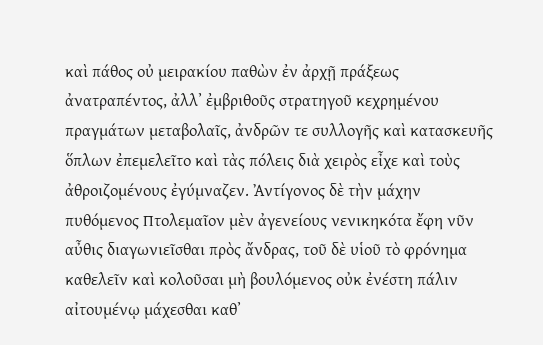καὶ πάθος οὐ μειρακίου παθὼν ἐν ἀρχῇ πράξεως ἀνατραπέντος, ἀλλʼ ἐμβριθοῦς στρατηγοῦ κεχρημένου πραγμάτων μεταβολαῖς, ἀνδρῶν τε συλλογῆς καὶ κατασκευῆς ὅπλων ἐπεμελεῖτο καὶ τὰς πόλεις διὰ χειρὸς εἶχε καὶ τοὺς ἀθροιζομένους ἐγύμναζεν. Ἀντίγονος δὲ τὴν μάχην πυθόμενος Πτολεμαῖον μὲν ἀγενείους νενικηκότα ἔφη νῦν αὖθις διαγωνιεῖσθαι πρὸς ἄνδρας, τοῦ δὲ υἱοῦ τὸ φρόνημα καθελεῖν καὶ κολοῦσαι μὴ βουλόμενος οὐκ ἐνέστη πάλιν αἰτουμένῳ μάχεσθαι καθʼ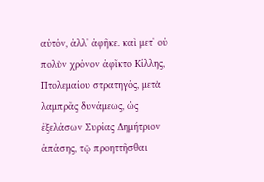αὑτόν, ἀλλʼ ἀφῆκε. καὶ μετʼ οὐ πολὺν χρόνον ἀφῖκτο Κίλλης, Πτολεμαίου στρατηγός, μετὰ λαμπρᾶς δυνάμεως, ὡς ἐξελάσων Συρίας Δημήτριον ἁπάσης, τῷ προηττῆσθαι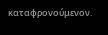καταφρονούμενον.